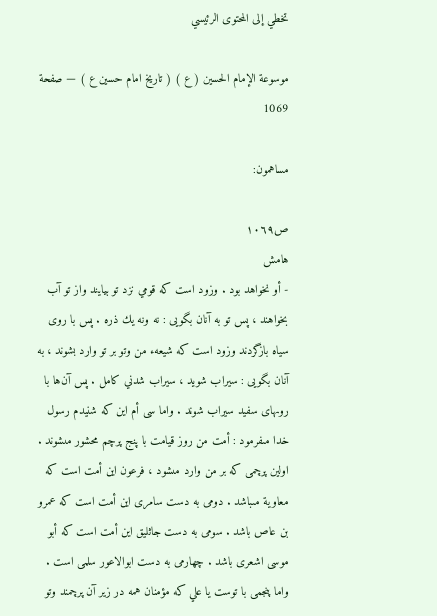تخطي إلى المحتوى الرئيسي

موسوعة الإمام الحسين ( ع ) ( تاريخ امام حسين ع ) — صفحة 1069

مساهمون:

ص١٠٦٩
هامش
- أو نخواهد بود . وزود است كه قومي نزد تو بيايند واز تو آب بخواهند ، پس تو به آنان بگويى : نه ونه يك ذره . پس با روى سياه بازگردند وزود است كه شيعهء من وتو بر تو وارد بشوند ، به آنان بگويى : سيراب شويد ، سيراب شدني كامل . پس آن‌ها با روىهاى سفيد سيراب شوند . واما سى أم اين كه شنيدم رسول خدا مىفرمود : أمت من روز قيامت با پنج پرچم محشور مىشوند . اولين پرچمى كه بر من وارد مىشود ، فرعون اين أمت است كه معاوية مىباشد . دومى به دست سامرى اين أمت است كه عمرو بن عاص باشد . سومى به دست جاثليق اين أمت است كه أبو موسى اشعرى باشد . چهارمى به دست ابوالاعور سلمى است . واما پنجمى با توست يا علي كه مؤمنان همه در زير آن پرچمند وتو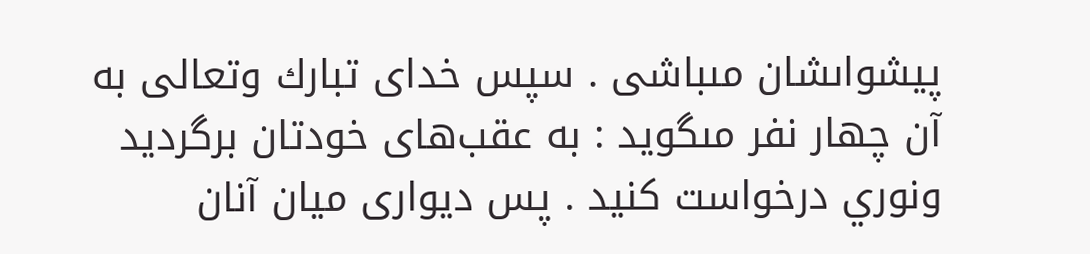پيشواىشان مىباشى . سپس خداى تبارك وتعالى به آن چهار نفر مىگويد : به عقب‌هاى خودتان برگرديد ونوري درخواست كنيد . پس ديوارى ميان آنان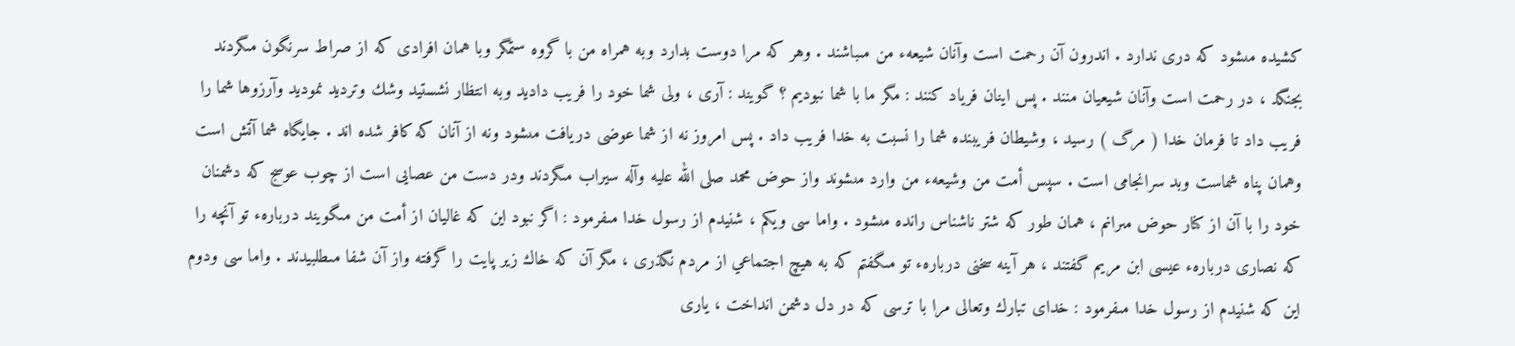كشيده مىشود كه درى ندارد . اندرون آن رحمت است وآنان شيعهء من مىباشند . وهر كه مرا دوست بدارد وبه همراه من با گروه ستمگر وبا همان افرادى كه از صراط سرنگون مىگردند بجنگد ، در رحمت است وآنان شيعيان منند . پس اينان فرياد كنند : مگر ما با شما نبوديم ؟ گويند : آرى ، ولى شما خود را فريب داديد وبه انتظار نشستيد وشك وترديد نموديد وآرزوها شما را فريب داد تا فرمان خدا ( مرگ ) رسيد ، وشيطان فريبنده شما را نسبت به خدا فريب داد . پس امروز نه از شما عوضى دريافت مىشود ونه از آنان كه كافر شده اند . جايگاه شما آتش است وهمان پناه شماست وبد سرانجامى است . سپس أمت من وشيعهء من وارد مىشوند واز حوض محمد صلى الله عليه وآله سيراب مىگردند ودر دست من عصايى است از چوب عوسج كه دشمنان خود را با آن از كنار حوض مىرانم ، همان طور كه شتر ناشناس رانده مىشود . واما سى ويكم ، شنيدم از رسول خدا مىفرمود : اگر نبود اين كه غاليان از أمت من مىگويند دربارهء تو آنچه را كه نصارى دربارهء عيسى ابن مريم گفتند ، هر آينه سخنى دربارهء تو مىگفتم كه به هيچ اجتماعي از مردم نگذرى ، مگر آن كه خاك زير پايت را گرفته واز آن شفا مىطلبيدند . واما سى ودوم اين كه شنيدم از رسول خدا مىفرمود : خداى تبارك وتعالى مرا با ترسى كه در دل دشمن انداخت ، يارى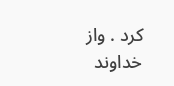كرد . واز خداوند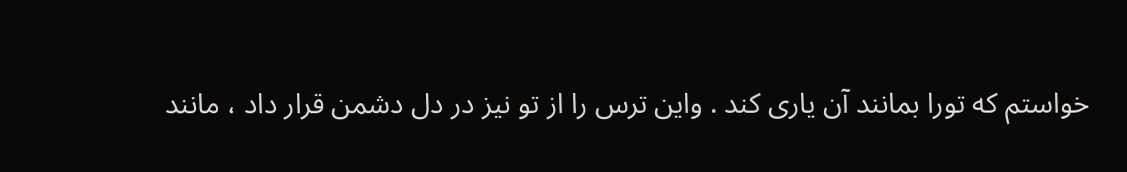خواستم كه تورا بمانند آن يارى كند . واين ترس را از تو نيز در دل دشمن قرار داد ، مانند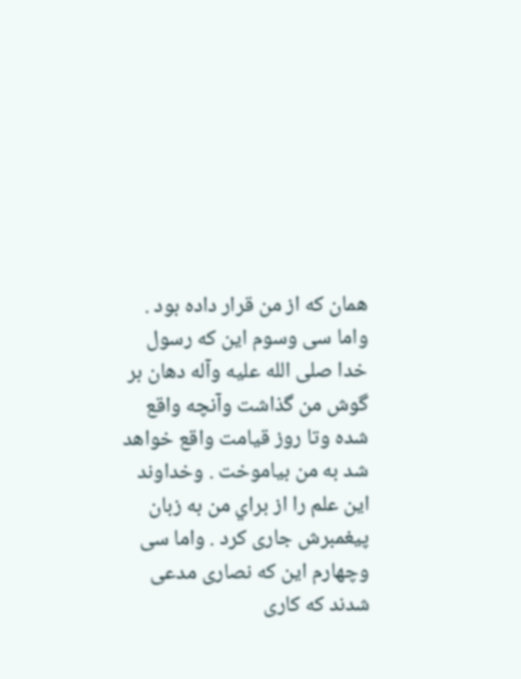همان كه از من قرار داده بود . واما سى وسوم اين كه رسول خدا صلى الله عليه وآله دهان بر گوش من گذاشت وآنچه واقع شده وتا روز قيامت واقع خواهد شد به من بياموخت . وخداوند اين علم را از براي من به زبان پيغمبرش جارى كرد . واما سى وچهارم اين كه نصارى مدعى شدند كه كارى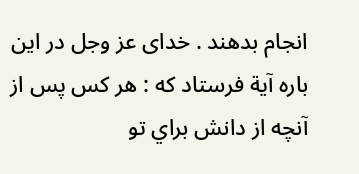انجام بدهند . خداى عز وجل در اين باره آية فرستاد كه : هر كس پس از آنچه از دانش براي تو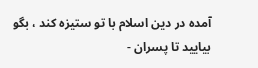آمده در دين اسلام با تو ستيزه كند ، بگو بياييد تا پسران -